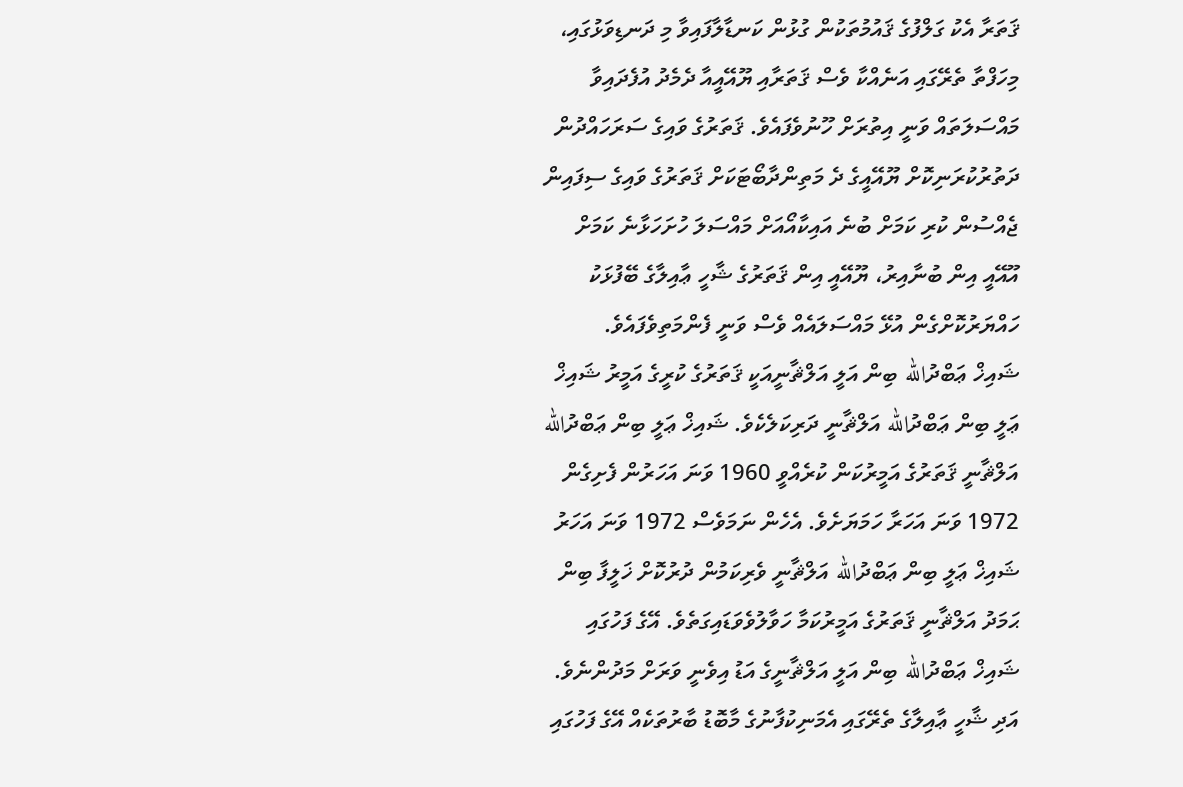ޤަތަރާ އެކު ގަލްފުގެ ޤައުމުތަކުން ގުޅުން ކަނޑާލާފައިވާ މި ދަނޑިވަޅުގައި، މިހަފްތާ ތެރޭގައި އަނެއްކާ ވެސް ޤަތަރާއި ޔޫއޭއީއާ ދެމެދު އުފެދައިވާ މައްސަލަތައް ވަނީ އިތުރަށް ހޫނުވެފައެވެ. ޤަތަރުގެ ވައިގެ ސަރަހައްދުން ދަތުރުކުރަނިކޮށް ޔޫއޭއީގެ ދެ މަތިންދާބޯޓަކަށް ޤަތަރުގެ ވައިގެ ސިފައިން ޖެއްސުން ކުރި ކަމަށް ބުނެ އައިކާއޯއަށް މައްސަލަ ހުށަހަޅާނެ ކަމަށް އޫއޭއީ އިން ބުނާއިރު، ޔޫއޭއީ އިން ޤަތަރުގެ ޝާހީ ޢާއިލާގެ ބޭފުޅަކު ހައްޔަރުކޮށްގެން އުޅޭ މައްސަލައެއް ވެސް ވަނީ ފެންމަތިވެފައެވެ.
ޝައިޚް ޢަބްދުالله ބިން އަލީ އަލްޘާނީއަކީ ޤަތަރުގެ ކުރީގެ އަމީރު ޝައިޚް ޢަލީ ބިން ޢަބްދުالله އަލްޘާނީ ދަރިކަލެކެވެ. ޝައިޚް ޢަލީ ބިން ޢަބްދުالله އަލްޘާނީ ޤަތަރުގެ އަމީރުކަން ކުރެއްވީ 1960 ވަނަ އަހަރުން ފެށިގެން 1972 ވަނަ އަހަރާ ހަމަޔަށެވެ. އެހެން ނަމަވެސް 1972 ވަނަ އަހަރު ޝައިޚް ޢަލީ ބިން ޢަބްދުالله އަލްޘާނީ ވެރިކަމުން ދުރުކޮށް ޚަލީފާ ބިން ޙަމަދު އަލްޘާނީ ޤަތަރުގެ އަމީރުކަމާ ހަވާލުވެވަޑައިގަތެވެ. އޭގެ ފަހުގައި ޝައިޚް ޢަބްދުالله ބިން އަލީ އަލްޘާނީގެ އަޑު އިވެނީ ވަރަށް މަދުންނެވެ. އަދި ޝާހީ ޢާއިލާގެ ތެރޭގައި އެމަނިކުފާނުގެ މާބޮޑު ބާރުތަކެއް އޭގެ ފަހުގައި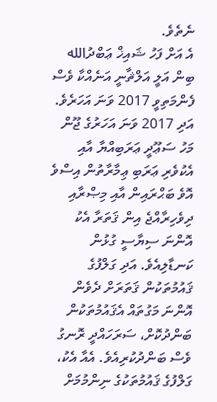ނެތެވެ.
އެ އަށް ފަހު ޝައިޚް ޢަބްދުالله ބިން އަލީ އަލްޘާނީ އަނެއްކާ ވެސް ފެންމަތިވީ 2017 ވަނަ އަހަރެވެ. އަދި 2017 ވަނަ އަހަރުގެ ޖޫން މަހު ސަޢޫދީ ޢަރަބިއްޔާ އާއި އެކުވެރި ޢަރަބި ޢިމާރާތުން އިސްވެ އޮވެ ބަޙްރައިން އާއި މިޞްރާއި ދިވެހިރާއްޖެ އިން ޤަތަރާ އެކު އޮންނަ ސިޔާސީ ގުޅުން ކަނޑާލިއެވެ. އަދި ގަލްފުގެ ޤައުމުތަކުން ޤަތަރަށް ދެވެން އޮންނަ މަގުތައް އެޤައުމުތަކުން ބަންދުކޮށް، ސަރަހައްދީ ރޮނގު ވެސް ބަންދުކުރިއެވެ. އެއާ އެކު، ގަލްފުގެ ޤައުމުތަކުގެ ނިންމުމަށް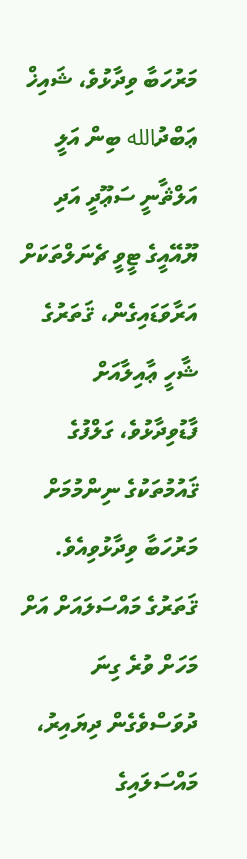މަރުހަބާ ވިދާޅުވެ، ޝައިޚް ޢަބްދުالله ބިން އަލީ އަލްޘާނީ ސަޢޫދީ އަދި ޔޫއޭއީގެ ޓީވީ ޗެނަލްތަކަށް އަރާވަޑައިގެން، ޤަތަރުގެ ޝާހީ ޢާއިލާއަށް ފާޑުވިދާޅުވެ، ގަލްފުގެ ޤައުމުތަކުގެ ނިންމުމަށް މަރުހަބާ ވިދާޅުވިއެވެ.
ޤަތަރުގެ މައްސަލައަށް އަށް މަހަށް ވުރެ ގިނަ ދުވަސްވެގެން ދިޔައިރު، މައްސަލައިގެ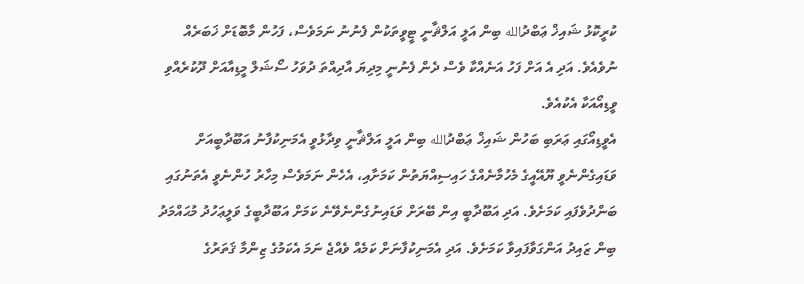ކުރީކޮޅު ޝައިޚް ޢަބްދުالله ބިން އަލީ އަލްޘާނީ ޓީވީތަކުން ފެނުނު ނަމަވެސް، ފަހުން މާބޮޑަށް ޚަބަރެއް ނުވެއެވެ. އަދި އެ އަށް ފަހު އަނެއްކާ ވެސް ދެން ފެނުނީ މިދިޔަ އާދިއްތަ ދުވަހު ސޯޝަލް މީޑިއާއަށް ދޫކުރެއްވި ވީޑިއޯއަކާ އެކުއެވެ.
އެވީޑިއޯގައި ޢަރަބި ބަހުން ޝައިޚް ޢަބްދުالله ބިން އަލީ އަލްޘާނީ ވިދާޅުވީ އެމަނިކުފާނު އަބޫދާބީއަށް ވަޑައިގެންނެވީ ޔޫއޭއީގެ މެހުމާނެއްގެ ހައިސިއްޔަތުން ކަމަށާއި، އެހެން ނަމަވެސް މިހާރު ހުންނެވީ އެތަނުގައި ބަންދުވެފައި ކަމަށެވެ. އަދި އަބޫދާބީ އިން ބޭރަށް ވަޑައިނުގެންނެވޭނެ ކަމަށް އަބޫދާބީގެ ވަލީޢަހުދު މުޙައްމަދު ބިން ޒައިދު އަންގަވާފައިވާ ކަމަށެވެ. އަދި އެމަނިކުފާނަށް ކަމެއް ވެއްޖެ ނަމަ އެކަމުގެ ޒިންމާ ޤަތަރުގެ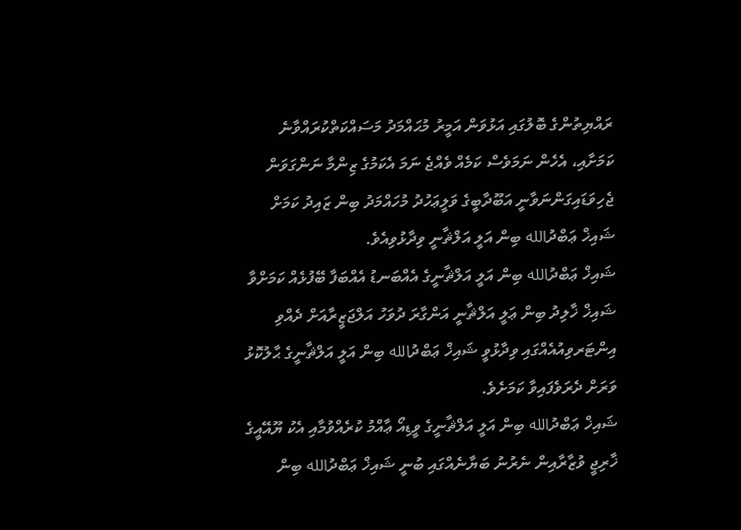ރައްޔިތުންގެ ބޮލުގައި އަޅުވަން އަމީރު މުޙައްމަދު މަސައްކަތްކުރައްވާނެ ކަމަށާއި، އެހެން ނަމަވެސް ކަމެއް ވެއްޖެ ނަމަ އެކަމުގެ ޒިންމާ ނަންގަވަން ޖެހިވަޑައިގަންނަވާނީ އަބޫދާބީގެ ވަލީޢަހުދު މުހައްމަދު ބިން ޒައިދު ކަމަށް ޝައިޚް ޢަބްދުالله ބިން އަލީ އަލްޘާނީ ވިދާޅުވިއެވެ.
ޝައިޚް ޢަބްދުالله ބިން އަލީ އަލްޘާނީގެ އެއްބަނޑު އެއްބަފާ ބޭފުޅެއް ކަމަށްވާ ޝައިޚް ޚާލިދު ބިން ޢަލީ އަލްޘާނީ އަންގާރަ ދުވަހު އަލްޖަޒީރާއަށް ދެއްވި އިންޓަރވިއުއެއްގައި ވިދާޅުވީ ޝައިޚް ޢަބްދުالله ބިން އަލީ އަލްޘާނީގެ ޙާލުކޮޅު ވަރަށް ދެރަވެފައިވާ ކަމަށެވެ.
ޝައިޚް ޢަބްދުالله ބިން އަލީ އަލްޘާނީގެ ވީޑިއޯ ޢާއްމު ކުރެއްވުމާއި އެކު ޔޫއޭއީގެ ޚާރިޖީ ވުޒާރާއިން ނެރުނު ބަޔާނެއްގައި ބުނީ ޝައިޚް ޢަބްދުالله ބިން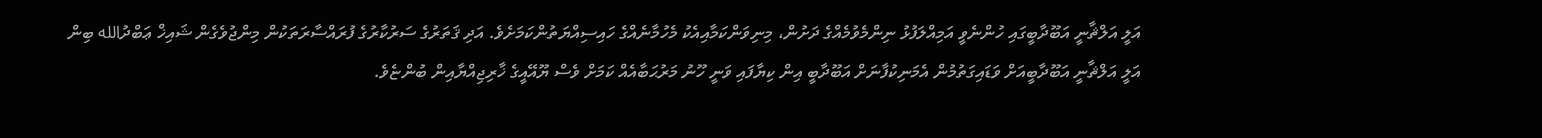އަލީ އަލްޘާނީ އަބޫދާބީގައި ހުންނެވީ އަމިއްލަފުޅު ނިންމެވުމެއްގެ ދަށުން، މިނިވަންކަމާއިއެކު މެހުމާނެއްގެ ހައިސިއްޔަތުންކަމަށެވެ. އަދި ޤަތަރުގެ ސަރުކާރުގެ ފުރައްސާރަތަކުން މިންޖުވެގެން ޝައިޚް ޢަބްދުالله ބިން އަލީ އަލްޘާނީ އަބޫދާބީއަށް ވަޑައިގަތުމުން އެމަނިކުފާނަށް އަބޫދާބީ އިން ކިޔާފައި ވަނީ ހޫނު މަރުޙަބާއެއް ކަމަށް ވެސް ޔޫއޭއީގެ ޚާރިޖިއްޔާއިން ބުންޏެވެ.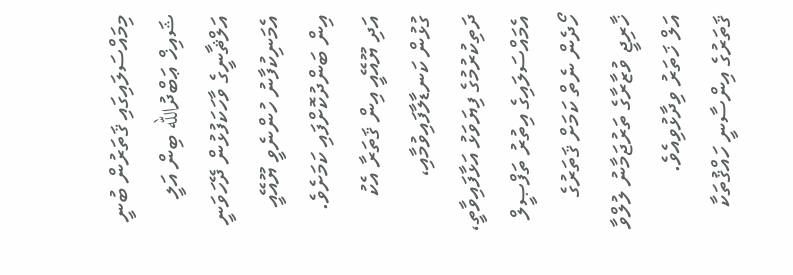މިމައްސަލައިގައި ޤަތަރުން ބުނީ ޝައިޚް ޢަބްދުالله ބިން އަލީ އަލްޘާނީގެ ވާހަކަފުޅުން ދޭހަވަނީ އެމަނިކުފާނު ހުންނެވީ ޔޫއޭއީ އިން ބަންދުކޮށްފައި ކަމަށެވެ. އަދި ޔޫއޭއީ އިން ޤަތަރާ އެކު ގުޅުން ކަނޑާލާފައިވުމާއި، ދަތިކުރުމުގެ ފިޔަވަޅު އަޅާފައިވާތީ، އެމައްސަލައިގެ އިތުރު ތަފްޞީލް ހޯދެން ނެތް ކަމަށް ޤަތަރުގެ ޚާރިޖީ ވުޒާރާގެ ތަރުޖަމާނު ލުލްވާ އަލް ޚަތަރު ވިދާޅުވިއެވެ.
ޤަތަރުގެ އިންސާނީ ހައްޤުތަކާ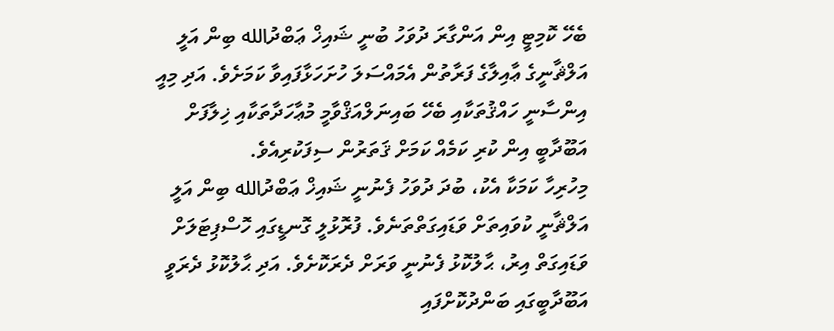ބެހޭ ކޮމިޓީ އިން އަންގާރަ ދުވަހު ބުނީ ޝައިޚް ޢަބްދުالله ބިން އަލީ އަލްޘާނީގެ ޢާއިލާގެ ފަރާތުން އެމައްސަލަ ހުށަހަޅާފައިވާ ކަމަށެވެ. އަދި މިއީ އިންސާނީ ހައްޤުތަކާއި ބެހޭ ބައިނަލްއަޤްވާމީ މުޢާހަދާތަކާއި ޚިލާފަށް އަބޫދާބީ އިން ކުރި ކަމެއް ކަމަށް ޤަތަރުން ސިފަކުރިއެވެ.
މިހުރިހާ ކަމަކާ އެކު، ބުދަ ދުވަހު ފެނުނީ ޝައިޚް ޢަބްދުالله ބިން އަލީ އަލްޘާނީ ކުވައިތަށް ވަޑައިގަތްތަނެވެ. ފުރޮޅުލީ ގޮނޑީގައި ހޮސްޕިޓަލަށް ވަޑައިގަތް އިރު، ޙާލުކޮޅު ފެނުނީ ވަރަށް ދެރަކޮށެވެ. އަދި ޙާލުކޮޅު ދެރަވީ އަބޫދާބީގައި ބަންދުކޮށްފައި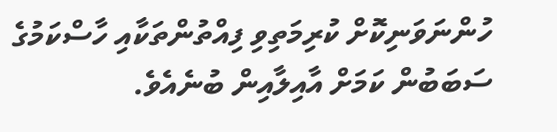ހުންނަވަނިކޮށް ކުރިމަތިވި ފިއްތުންތަކާއި ހާސްކަމުގެ ސަބަބުން ކަމަށް އާއިލާއިން ބުނެއެވެ.